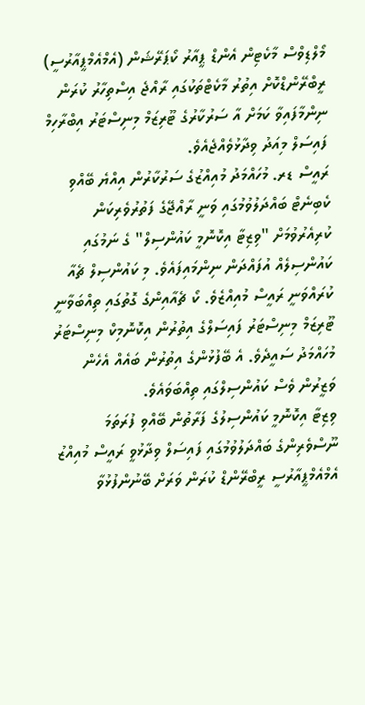މޯލްޑިވްސް މާކެޓިން އެންޑް ޕީއާރު ކޯޕަރޭޝަން (އެމްއެމްޕީއާރުސީ) ރީބްރޭންޑްކޮށް އިތުރު މާކެޓްތަކުގައި ރާއްޖެ އިސްތިހާރު ކުރަން ނިންމާފައިވާ ކަމަށް އާ ސަރުކާރުގެ ޓޫރިޒަމް މިނިސްޓަރު އިބްރާހިމް ފައިސަލް މިއަދު ވިދާޅުވެއްޖެއެވެ.
ރައީސް ޑރ. މުހައްމަދު މުއިއްޒުގެ ސަރުކާރުން އިއްޔެ ބޭއްވި ކެބިނެޓް ބައްދަލުވުމުގައި ވަނީ ރާއްޖޭގެ ފަތުރުވެރިކަން ކުރިއެރުވުމަށް "ވިޒިޓާ އިކޮނޮމީ ކައުންސިލް" ގެ ނަމުގައި ކައުންސިލެއް އުފައްދަން ނިންމައިފައެވެ. މި ކައުންސިލް ޗެއާ ކުރައްވަނީ ރައީސް މުއިއްޒެވެ. ކޯ ޗެއާއިންގެ ގޮތުގައި ތިއްބަވާނީ ޓޫރިޒަމް މިނިސްޓަރު ފައިސަލްގެ އިތުރުން އިކޮނޮމިކް މިނިސްޓަރު މުހައްމަދު ސައީދެވެ. އެ ބޭފުޅުންގެ އިތުރުން ބައެއް އެހެން ވަޒީރުން ވެސް ކައުންސިލްގައި ތިއްބަވައެވެ.
ވިޒިޓާ އިކޮނޮމީ ކައުންސިލުގެ ފަރާތުން ބޭއްވި ފުރަތަމަ ނޫސްވެރިންގެ ބައްދަލުވުމުގައި ފައިސަލް ވިދާޅުވީ ރައީސް މުއިއްޒު އެމްއެމްޕީއާރުސީ ރީބްރޭންޑް ކުރަން ވަރަށް ބޭނުންފުޅުވާ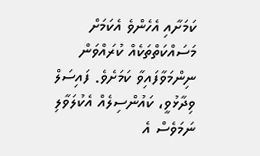ކަމަށާއި އެހެންވެ އެކަމަށް މަސައްކަތްތަކެއް ކުރައްވަން ނިންމަވާފައިވާ ކަމަށެވެ. ފައިސަލް ވިދާޅުވީ، ކައުންސިލެއް އެކުލަވާލި ނަމަވެސް އެ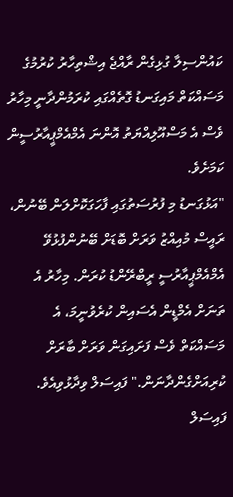ކައުންސިލާ ގުޅިގެން ރާއްޖެ އިޝްތިހާރު ކުރުމުގެ މަސައްކަތް މައިގަނޑު ގޮތެއްގައި ކުރަމުންދާނީ މިހާރު ވެސް އެ މަސްއޫލިއްޔަތު އޮންނަ އެމްއެމްޕީއާރުސީން ކަމަށެވެ.
"އަޅުގަނޑު މި ފުރުސަތުގައި ފާހަގަކޮށްލަން ބޭނުން، ރައީސް މުއިއްޒު ވަރަށް ބޮޑަށް ބޭނުންފުޅުވޭ އެމްއެމްޕީއާރުސީ ރީބްރޭންޑު ކުރަން. މިހާރު އެ ތަނަށް އެމްޑީން އެސައިން ކުރެވުނީމަ، އެ މަސައްކަތް ވެސް ފަށައިގަން ވަރަށް ބާރަށް ކުރިއަށްގެންދާނަން." ފައިސަލް ވިދާޅުވިއެވެ.
ފައިސަލް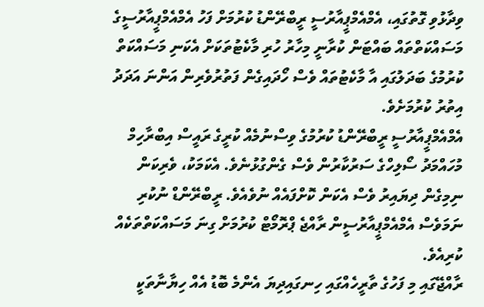ވިދާޅުވި ގޮތުގައި، އެމްއެމްޕީއާރުސީ ރީބްރޭންޑު ކުރުމަށް ފަހު އެމްއެމްޕީއާރުސީގެ މަސައްކަތްތައް ބައްޓަން ކުރާނީ މިހާރު ހުރި މާކެޓުތަކަށް އެކަނި މަސައްކަތް ކުރުމުގެ ބަދަލުގައި އާ މާކެޓުތައް ވެސް ހޯދައިގެން ފަތުރުވެރިން އަންނަ އަދަދު އިތުރު ކުރުމަށެވެ.
އެމްއެމްޕީއާރުސީ ރީބްރޭންޑު ކުރުމުގެ ވިސްނުމެއް ކުރީގެ ރައީސް އިބްރާހިމް މުހައްމަދު ސޯލިހްގެ ސަރުކާރުން ވެސް ގެންގުޅުނެވެ. އެކަމަކު، ވެރިކަން ނިމިގެން ދިޔައިރު ވެސް އެކަން ކޮށްފައެއް ނުވެއެވެ. ރީބްރޭންޑް ނުކުރި ނަމަވެސް އެމްއެމްޕީއާރުސީން ރާއްޖެ ޕްރޮމޯޓް ކުރުމަށް ގިނަ މަސައްކަތްތަކެއް ކުރިއެވެ.
ރާއްޖޭގައި މި ފަހުގެ ތާރީހެއްގައި ހިނގައިދިޔަ އެންމެ ބޮޑު އެއް ހިޔާނާތަކީ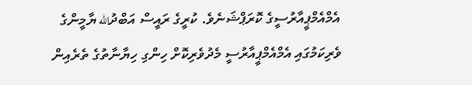އެމްއެމްޕީއާރުސީގެ ކޮރަޕްޝަނެވެ. ކުރީގެ ރައީސް އަބްދުالله ޔާމީންގެ ވެރިކަމުގައި އެމްއެމްޕީއާރުސީ މެދުވެރިކޮށް ހިންގި ހިޔާނާތުގެ ތެރެއިން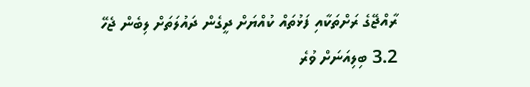ރާއްޖޭގެ ރަށްތަކާއި ފަޅުތައް ކުއްޔަށް ދީގެން ދައުލަތަށް ލިބެން ޖެހޭ 3.2 ބިލިއަނަށް ވުރެ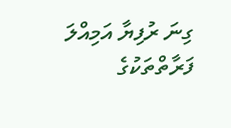ގިނަ ރުފިޔާ އަމިއްލަ ފަރާތްތަކުގެ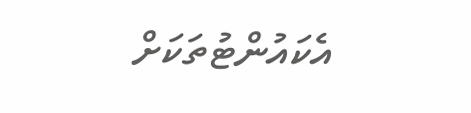އެކައުންޓުތަކަށް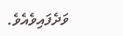ވަދެފައިވެއެވެ.